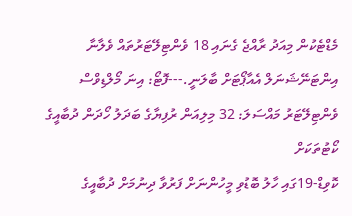މެޑްޓެކުން މިއަދު ރާއްޖެ ގެނައި 18 ވެންޓިލޭޓަރުތައް ވެލާނާ އިންޓަނޭޝަނަލް އެއާޕޯޓަށް ބާލަނީ.---ފޮޓޯ: އިނަ މޯލްޑިވްސް
ވެންޓިލޭޓަރު މައްސަލަ: 32 މިލިއަން ރުފިޔާގެ ބަދަލު ހޯދަން ދުބާއީގެ ކޯޓުތަކަށް
ކޮވިޑް-19ގައި ހާލު ބޮޑުވި މީހުންނަށް ފަރުވާ ދިނުމަށް ދުބާއީގެ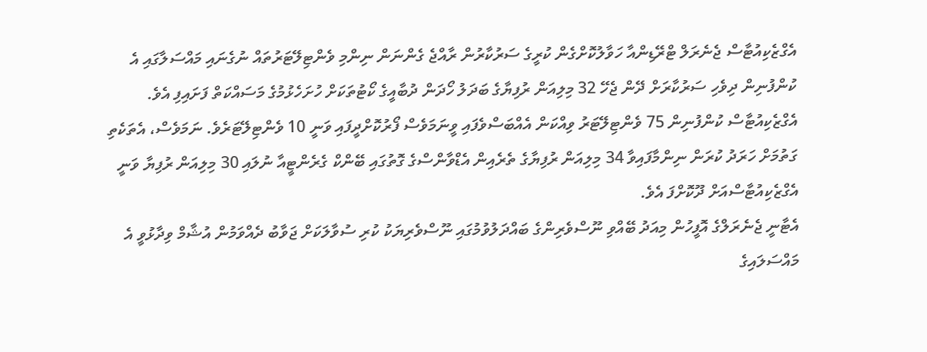އެގްޒެކިއުޓާސް ޖެނެރަލް ޓްރޭޑިންއާ ހަވާލުކޮށްގެން ކުރީގެ ސަރުކާރުން ރާއްޖެ ގެންނަން ނިންމި ވެންޓިލޭޓަރުތައް ނުގެނައި މައްސަލާގައި އެ ކުންފުނިން ދިވެހި ސަރުކާރަށް ދޭން ޖެހޭ 32 މިލިއަން ރުފިޔާގެ ބަދަލު ހޯދަން ދުބާއީގެ ކޯޓުތަކަށް ހުށަހެޅުމުގެ މަސައްކަތް ފަށައިފި އެވެ.
އެގްޒެކިއުޓާސް ކުންފުނިން 75 ވެންޓިލޭޓަރު ވިއްކަން އެއްބަސްވެފައި ވީނަމަވެސް ފޯރުކޮށްދީފައި ވަނީ 10 ވެންޓިލޭޓަރެވެ. ނަމަވެސް، އެތަކެތި ގަތުމަށް ހަރަދު ކުރަން ނިންމާފައިވާ 34 މިލިއަން ރުފިޔާގެ ތެރެއިން އެޑްވާންސްގެ ގޮތުގައި ބޭންކް ގެރެންޓީއާ ނުލައި 30 މިލިއަން ރުފިޔާ ވަނީ އެގްޒެކިއުޓާސްއަށް ދޫކޮށްފަ އެވެ.
އެޓާނީ ޖެނެރަލްގެ އޮފީހުން މިއަދު ބޭއްވި ނޫސްވެރިންގެ ބައްދަލުވުމުގައި ނޫސްވެރިޔަކު ކުރި ސުވާލަކަށް ޖަވާބު ދެއްވަމުން އުޝާމް ވިދާޅުވީ އެ މައްސަލައިގެ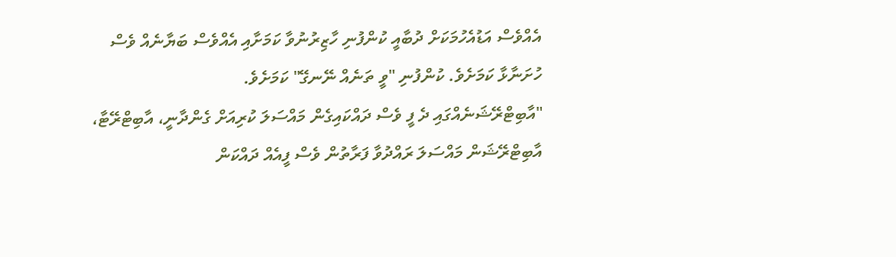އެއްވެސް އަޑުއެހުމަކަށް ދުބާއީ ކުންފުނި ހާޒިރުނުވާ ކަމަށާއި އެއްވެސް ބަޔާނެއް ވެސް ހުށަނާޅާ ކަމަށެވެ. ކުންފުނި "ވީ ތަނެއް ނޭނގޭ" ކަމަށެވެ.
"އާބިޓްރޭޝަނެއްގައި ދެ ފީ ވެސް ދައްކައިގެން މައްސަލަ ކުރިއަށް ގެންދާނީ، އާބިޓްރޭޓާ، އާބިޓްރޭޝަން މައްސަލަ ރައްދުވާ ފަރާތުން ވެސް ފީއެއް ދައްކަން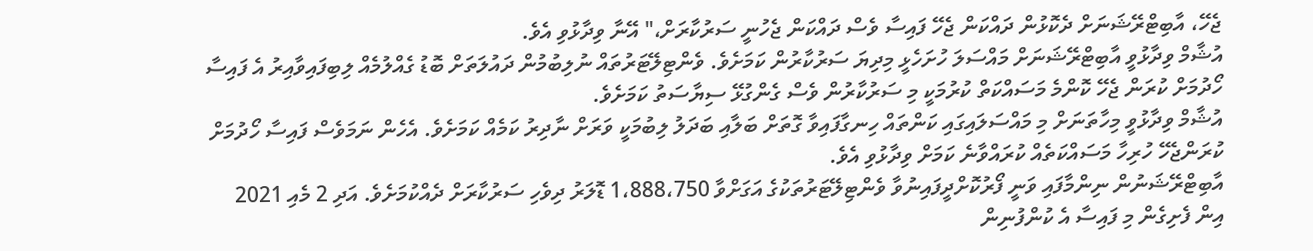ޖެހޭ، އާބިޓްރޭޝަނަށް ދެކޮޅުން ދައްކަން ޖެހޭ ފައިސާ ވެސް ދައްކަން ޖެހުނީ ސަރުކާރަށް،" އޭނާ ވިދާޅުވި އެވެ.
އުޝާމް ވިދާޅުވީ އާބިޓްރޭޝަނަށް މައްސަލަ ހުށަހެޅީ މިދިޔަ ސަރުކާރުން ކަމަށެވެ. ވެންޓިލޭޓަރުތައް ނުލިބުމުން ދައުލަތަށް ބޮޑު ގެއްލުމެއް ލިބިފައިވާއިރު އެ ފައިސާ ހޯދުމަށް ކުރަން ޖެހޭ ކޮންމެ މަސައްކަތް ކުރުމަކީ މި ސަރުކާރުން ވެސް ގެންގުޅޭ ސިޔާސަތު ކަމަށެވެ.
އުޝާމް ވިދާޅުވީ މިހާތަނަށް މި މައްސަލައިގައި ކަންތައް ހިނގާފައިވާ ގޮތަށް ބަލާއި ބަދަލު ލިބުމަކީ ވަރަށް ނާދިރު ކަމެއް ކަމަށެވެ. އެހެން ނަމަވެސް ފައިސާ ހޯދުމަށް ކުރަންޖެހޭ ހުރިހާ މަސައްކަތެއް ކުރައްވާނެ ކަމަށް ވިދާޅުވި އެވެ.
އާބިޓްރޭޝަނުން ނިންމާފައި ވަނީ ފޯރުކޮށްދީފައިނުވާ ވެންޓިލޭޓަރުތަކުގެ އަގަށްވާ 1،888،750 ޑޮލަރު ދިވެހި ސަރުކާރަށް ދެއްކުމަށެވެ. އަދި 2 މެއި 2021 އިން ފެށިގެން މި ފައިސާ އެ ކުންފުނިން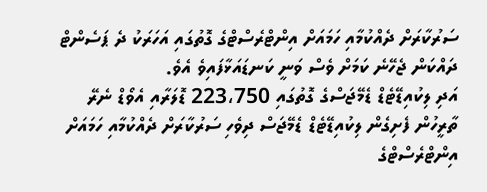ސަރުކާރަށް ދެއްކުމާއި ހަމައަށް އިންޓްރެސްޓްގެ ގޮތުގައި އަހަރަކު ދެ ޕަސެންޓް ދައްކަން ޖެހޭނެ ކަމަށް ވެސް ވަނީ ކަނޑައަޅާފައިވެ އެވެ.
އަދި ލިކުއިޑޭޓެޑް ޑެމޭޖަސްގެ ގޮތުގައި 223،750 ޑޮލަރާއި އެވޯޑް ނެރޭ ތާރީހުން ފެށިގެން ލިކުއިޑޭޓެޑް ޑެމޭޖަސް ދިވެހި ސަރުކާރަށް ދެއްކުމާއި ހަމައަށް އިންޓްރެސްޓްގެ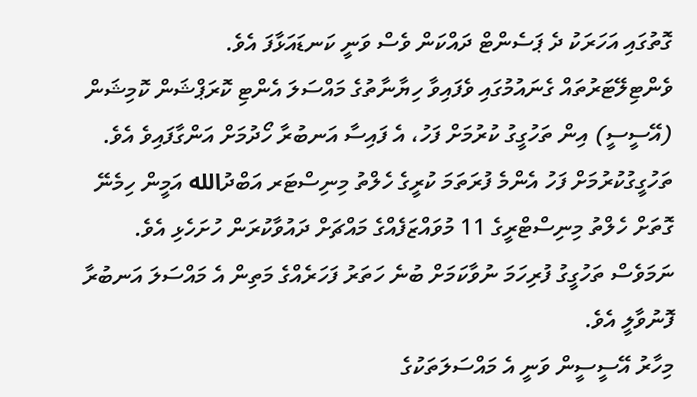ގޮތުގައި އަހަރަކު ދެ ޕަސެންޓް ދައްކަން ވެސް ވަނީ ކަނޑައަޅާފަ އެވެ.
ވެންޓިލޭޓަރުތައް ގެނައުމުގައި ވެފައިވާ ހިޔާނާތުގެ މައްސަލަ އެންޓި ކޮރަޕްޝަން ކޮމިޝަން (އޭސީސީ) އިން ތަހުގީގު ކުރުމަށް ފަހު، އެ ފައިސާ އަނބުރާ ހޯދުމަށް އަންގާފައިވެ އެވެ.
ތަހުގީގުކުރުމަށް ފަހު އެންމެ ފުރަތަމަ ކުރީގެ ހެލްތު މިނިސްޓަރ އަބްދުالله އަމީން ހިމެނޭ ގޮތަށް ހެލްތު މިނިސްޓްރީގެ 11 މުވައްޒަފެއްގެ މައްޗަށް ދައުވާކުރަން ހުށަހެޅި އެވެ. ނަމަވެސް ތަހުގީގު ފުރިހަމަ ނުވާކަމަށް ބުނެ ހަތަރު ފަހަރެއްގެ މަތިން އެ މައްސަލަ އަނބުރާ ފޮނުވާލީ އެވެ.
މިހާރު އޭސީސީން ވަނީ އެ މައްސަލަތަކުގެ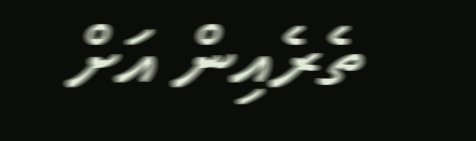ތެރެއިން އަށް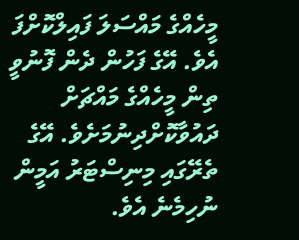މީހެއްގެ މައްސަލަ ފައިލްކޮށްފަ އެވެ. އޭގެ ފަހުން ދެން ފޮނުވީ ތިން މީހެއްގެ މައްޗަށް ދައުވާކޮށްދިނުމަށެވެ. އޭގެ ތެރޭގައި މިނިސްޓަރު އަމީން ނުހިމެނެ އެވެ.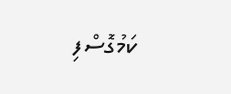ކަމުގޮސްފި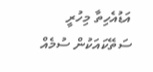އަޑުއެހިތާ މިހުރީ
ސަތޭކައަކުން ސުމެއް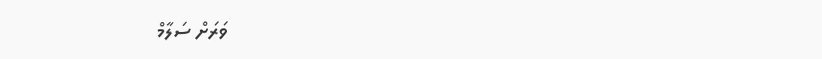ވަރަށް ސަލާމް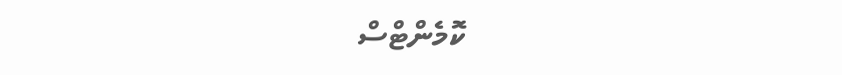ކޮމެންޓްސް